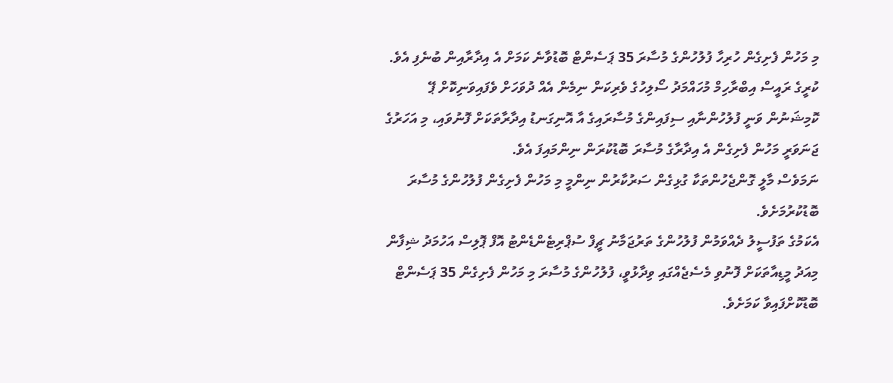މި މަހުން ފެށިގެން ހުރިހާ ފުލުހުންގެ މުސާރަ 35 ޕަސެންޓް ބޮޑުވާނެ ކަމަށް އެ އިދާރާއިން ބުނެފި އެވެ.
ކުރީގެ ރައީސް އިބްރާހިމް މުހައްމަދު ސޯލިހުގެ ވެރިކަން ނިމެން އެއް ދުވަހަށް ވެފައިވަނިކޮށް ޕޭ ކޮމިޝަނުން ވަނީ ފުލުހުންނާއި ސިފައިންގެ މުސާރައިގެ އާ އޮނިގަނޑު އިދާރާތަކަށް ފޮނުވައި، މި އަހަރުގެ ޖަނަވަރީ މަހުން ފެށިގެން އެ އިދާރާގެ މުސާރަ ބޮޑުކުރަން ނިންމައިފަ އެވެ.
ނަމަވެސް މާލީ ގޮންޖެހުންތަކާ ގުޅިގެން ސަރުކާރުން ނިންމީ މި މަހުން ފެށިގެން ފުލުހުންގެ މުސާރަ ބޮޑުކުރުމަށެވެ.
އެކަމުގެ ތަފުސީލު ދެއްވަމުން ފުލުހުންގެ ތަރުޖަމާނު ޗީފް ސުޕްރިޓެންޑެންޓު އޮފް ޕޮލިސް އަހުމަދު ޝިފާން މިއަދު މީޑިއާތަކަށް ފޮނުވި މެސެޖެއްގައި ވިދާޅުވީ، ފުލުހުންގެ މުސާރަ މި މަހުން ފެށިގެން 35 ޕަސެންޓް ބޮޑުކޮށްފައިވާ ކަމަށެވެ.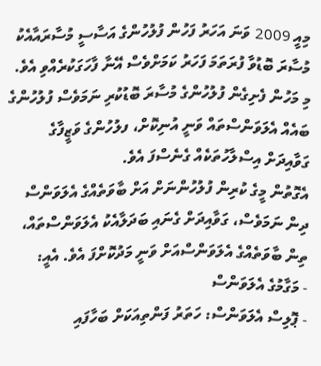މިއީ 2009 ވަނަ އަހަރު ފަހުން ފުލުހުންގެ އަސާސީ މުސާރައާއެކު މުސާރަ ބޮޑުވާ ފުރަތަމަ ފަހަރު ކަމަށްވެސް އޭނާ ފާހަގަކުރެއްވި އެވެ.
މި މަހުން ފެށިގެން ފުލުހުންގެ މުސާރަ ބޮޑުކުރި ނަމަވެސް ފުލުހުންގެ ބައެއް އެލަވަންސްތައް ވަނީ އުނިކޮށް، ފލުހުންގެ ވަޒީފާގެ ގަވާއިދަށް އިސްލާހުތަކެއް ގެނެސްފަ އެވެ.
އެގޮތުން މީގެ ކުރިން ފުލުހުންނަށް އަށް ބާވަތެއްގެ އެލަވަންސް ދިން ނަމަވެސް، ގަވާއިދަށް ގެނައި ބަދަލާއެކު އެލަވަންސްތައް، ތިން ބާވަތެއްގެ އެލަވަންސްއަށް ވަނީ މަދުކޮށްފަ އެވެ. އެއީ:
- މަގާމުގެ އެލަވަންސް
- ޕޮލިސް އެލަވަންސް: ހަތަރު ފަންތިއަކަށް ބަހާފައި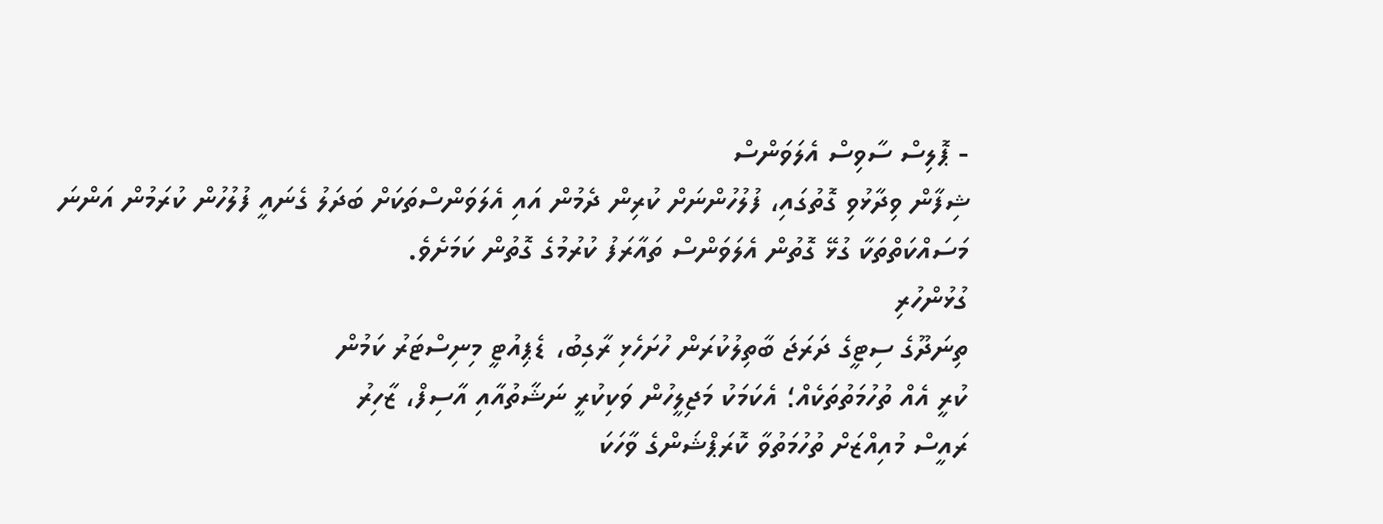- ޕޮލިސް ސާވިސް އެލަވަންސް
ޝިފާން ވިދާޅުވި ގޮތުގައި، ފުލުހުންނަށް ކުރިން ދެމުން އައި އެލަވަންސްތަކަށް ބަދަލު ގެނައީ ފުލުހުން ކުރަމުން އަންނަ މަސައްކަތްތަކާ ގުޅޭ ގޮތުން އެލަވަންސް ތައާރަފު ކުރުމުގެ ގޮތުން ކަމަށެވެ.
ގުޅުންހުރި
ތިނަދޫގެ ސިޓީގެ ދަރަޖަ ބާތިލުކުރަން ހުށަހެޅި ރާގިބު، ޑެޕިއުޓީ މިނިސްޓަރު ކަމުން
ކުރީ އެއް ތުހުމަތުތަކެއް؛ އެކަމަކު މަޖިލީހުން ވަކިކުރީ ނަޝާތުއާއި އާސިފް، ޒާހިރު
ރައީސް މުއިއްޒަށް ތުހުމަތުވާ ކޮރަޕްޝަންގެ ވާހަކަ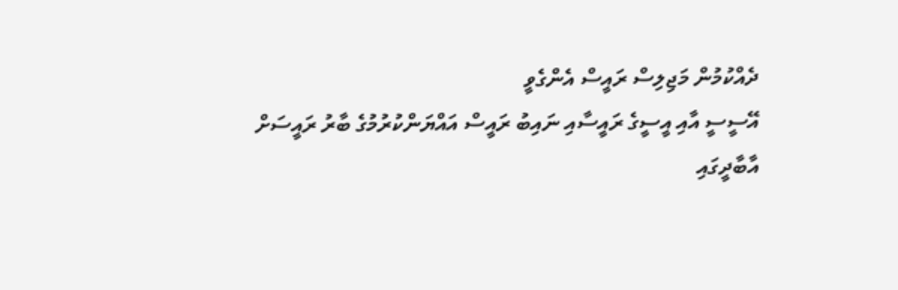ދެއްކުމުން މަޖިލިސް ރައީސް އެންގެވީ
އޭސީސީ އާއި އީސީގެ ރައީސާއި ނައިބު ރައީސް އައްޔަންކުރުމުގެ ބާރު ރައީސަށް
އާބާދީގައި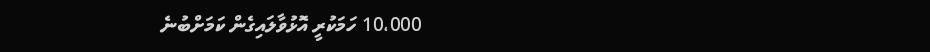10،000 ހަމަކުރީ އޮޅުވާލައިގެން ކަމަށްބުނެ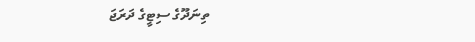ތިނަދޫގެ ސިޓީގެ ދަރަޖަ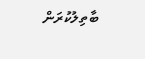ބާތިލުކުރަން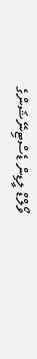ވޯލްޑް ލީޑިން ޑެސްޓިނޭޝަންގެ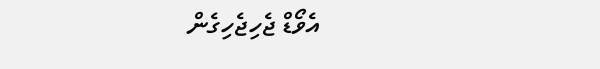އެވޯޑް ޖެހިޖެހިގެން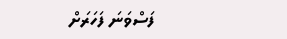ފަސްވަނަ ފަހަރަށް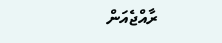ރާއްޖެއަން